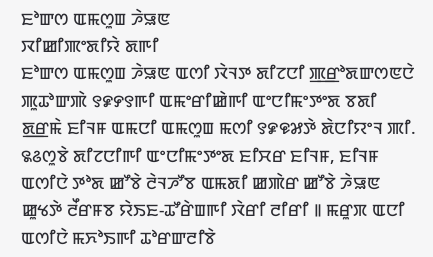ꯐꯣꯛꯁ ꯑꯃꯁꯨꯡ ꯍꯥꯎꯟ
ꯋꯤꯀꯤꯄꯦꯗꯤꯌꯥ ꯗꯒꯤ
ꯐꯣꯛꯁ ꯑꯃꯁꯨꯡ ꯍꯥꯎꯟ ꯑꯁꯤ ꯋꯥꯜꯇ ꯗꯤꯖꯅꯤ ꯄ꯭ꯔꯣꯗꯛꯁꯟꯅꯥ ꯄꯨꯊꯣꯛꯄꯥ ꯱꯹꯸꯱ꯒꯤ ꯑꯃꯦꯔꯤꯀꯥꯒꯤ ꯑꯦꯅꯤꯃꯦꯇꯦꯗ ꯕꯗꯤ ꯗ꯭ꯔꯃꯥ ꯐꯤꯜꯝ ꯑꯃꯅꯤ ꯑꯃꯁꯨꯡ ꯃꯁꯤ ꯱꯹꯶꯷ꯇꯥ ꯗꯥꯅꯤꯌꯦꯜ ꯄꯤ. ꯲꯴ꯁꯨꯕꯥ ꯗꯤꯖꯅꯤꯒꯤ ꯑꯦꯅꯤꯃꯦꯇꯦꯗ ꯐꯤꯆꯔ ꯐꯤꯜꯝ, ꯐꯤꯜꯝ ꯑꯁꯤꯅꯥ ꯇꯣꯗ ꯀꯧꯕꯥ ꯂꯥꯜꯍꯧꯕ ꯑꯃꯗꯤ ꯀꯄꯥꯔ ꯀꯧꯕꯥ ꯍꯥꯎꯟ ꯀꯨꯠꯇꯥ ꯂꯩꯔꯝꯕ ꯌꯥꯏꯐ-ꯊꯧꯔꯥꯡꯒꯤ ꯋꯥꯔꯤ ꯂꯤꯔꯤ ꯫ ꯃꯔꯨꯞ ꯑꯅꯤ ꯑꯁꯤꯅꯥ ꯃꯈꯣꯏꯒꯤ ꯊꯣꯔꯛꯂꯤꯕꯥ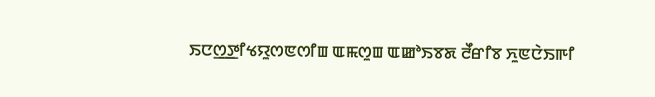ꯏꯅꯁ꯭ꯇꯤꯠꯌꯨꯁꯟꯁꯤꯡ ꯑꯃꯁꯨꯡ ꯑꯀꯣꯏꯕꯗ ꯂꯩꯔꯤꯕ ꯈꯨꯟꯅꯥꯏꯒꯤ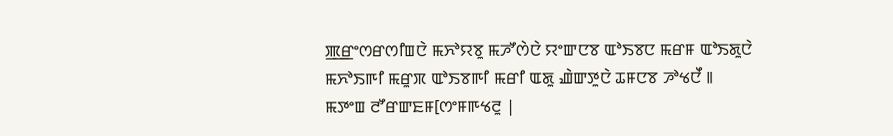ꯄ꯭ꯔꯦꯁꯔꯁꯤꯡꯅꯥ ꯃꯈꯣꯌꯕꯨ ꯃꯍꯧꯁꯥꯅꯥ ꯌꯦꯛꯅꯕ ꯑꯣꯏꯕꯅ ꯃꯔꯝ ꯑꯣꯏꯗꯨꯅꯥ ꯃꯈꯣꯏꯒꯤ ꯃꯔꯨꯞ ꯑꯣꯏꯕꯒꯤ ꯃꯔꯤ ꯑꯗꯨ ꯉꯥꯛꯇꯨꯅꯥ ꯊꯝꯅꯕ ꯍꯣꯠꯅꯩ ꯫
ꯃꯇꯦꯡ ꯂꯧꯔꯛꯐꯝ[ꯁꯦꯝꯒꯠꯂꯨ |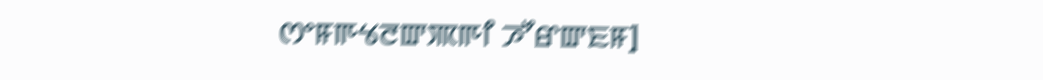ꯁꯦꯝꯒꯠꯂꯛꯄꯒꯤ ꯍꯧꯔꯛꯐꯝ]